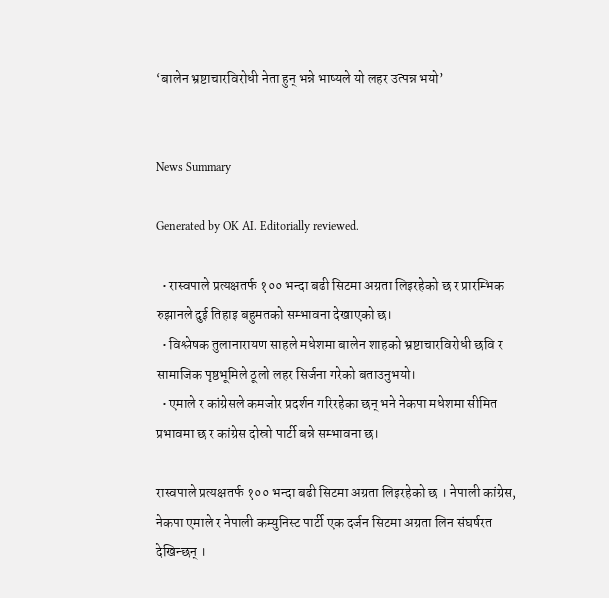‘बालेन भ्रष्टाचारविरोधी नेता हुन् भन्ने भाष्यले यो लहर उत्पन्न भयो’


News Summary

Generated by OK AI. Editorially reviewed.

  • रास्वपाले प्रत्यक्षतर्फ १०० भन्दा बढी सिटमा अग्रता लिइरहेको छ र प्रारम्भिक रुझानले दुई तिहाइ बहुमतको सम्भावना देखाएको छ।
  • विश्लेषक तुलानारायण साहले मधेशमा बालेन शाहको भ्रष्टाचारविरोधी छवि र सामाजिक पृष्ठभूमिले ठूलो लहर सिर्जना गरेको बताउनुभयो।
  • एमाले र कांग्रेसले कमजोर प्रदर्शन गरिरहेका छन् भने नेकपा मधेशमा सीमित प्रभावमा छ र कांग्रेस दोस्रो पार्टी बन्ने सम्भावना छ।

रास्वपाले प्रत्यक्षतर्फ १०० भन्दा बढी सिटमा अग्रता लिइरहेको छ । नेपाली कांग्रेस, नेकपा एमाले र नेपाली कम्युनिस्ट पार्टी एक दर्जन सिटमा अग्रता लिन संघर्षरत देखिन्छन् ।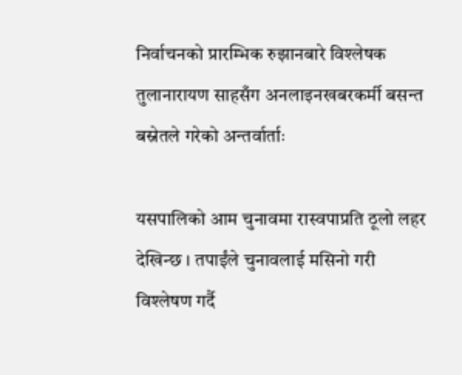निर्वाचनको प्रारम्भिक रुझानबारे विश्लेषक तुलानारायण साहसँग अनलाइनखबरकर्मी बसन्त बस्नेतले गरेको अन्तर्वार्ताः

यसपालिको आम चुनावमा रास्वपाप्रति ठूलो लहर देखिन्छ । तपाईंले चुनावलाई मसिनो गरी विश्लेषण गर्दै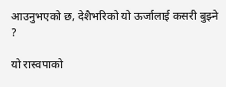आउनुभएको छ, देशैभरिको यो ऊर्जालाई कसरी बुझ्ने ?

यो रास्वपाको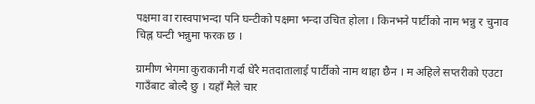पक्षमा वा रास्वपाभन्दा पनि घन्टीको पक्षमा भन्दा उचित होला । किनभने पार्टीको नाम भन्नु र चुनाव चिह्न घन्टी भन्नुमा फरक छ ।

ग्रामीण भेगमा कुराकानी गर्दा धेरै मतदातालाई पार्टीको नाम थाहा छैन । म अहिले सप्तरीको एउटा गाउँबाट बोल्दै छु । यहाँ मैले चार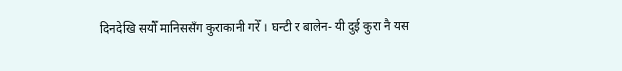दिनदेखि सयौँ मानिससँग कुराकानी गरेँ । घन्टी र बालेन- यी दुई कुरा नै यस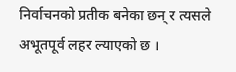निर्वाचनको प्रतीक बनेका छन् र त्यसले अभूतपूर्व लहर ल्याएको छ ।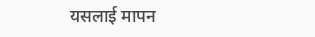यसलाई मापन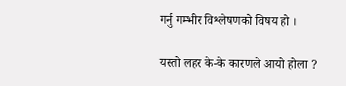गर्नु गम्भीर विश्लेषणको विषय हो ।

यस्तो लहर के-के कारणले आयो होला ?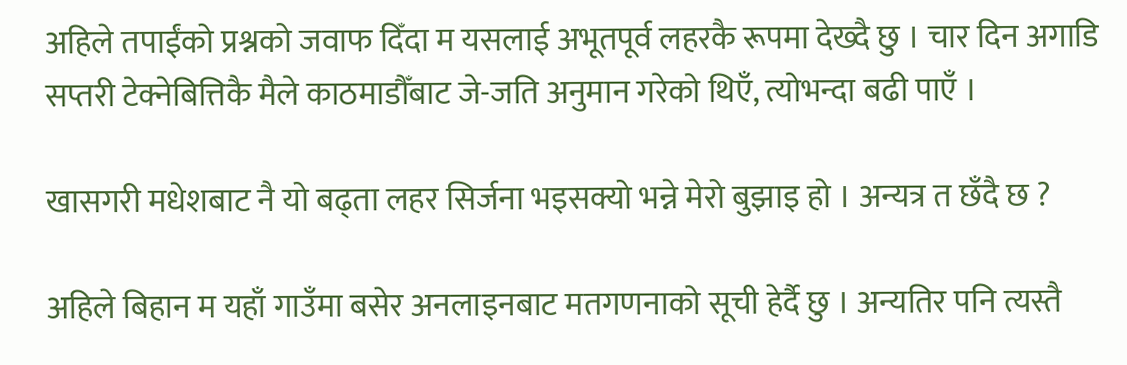अहिले तपाईंको प्रश्नको जवाफ दिँदा म यसलाई अभूतपूर्व लहरकै रूपमा देख्दै छु । चार दिन अगाडि सप्तरी टेक्नेबित्तिकै मैले काठमाडौँबाट जे-जति अनुमान गरेको थिएँ, त्योभन्दा बढी पाएँ ।

खासगरी मधेशबाट नै यो बढ्ता लहर सिर्जना भइसक्यो भन्ने मेरो बुझाइ हो । अन्यत्र त छँदै छ ?

अहिले बिहान म यहाँ गाउँमा बसेर अनलाइनबाट मतगणनाको सूची हेर्दै छु । अन्यतिर पनि त्यस्तै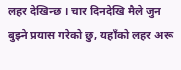लहर देखिन्छ । चार दिनदेखि मैले जुन बुझ्ने प्रयास गरेको छु, यहाँको लहर अरू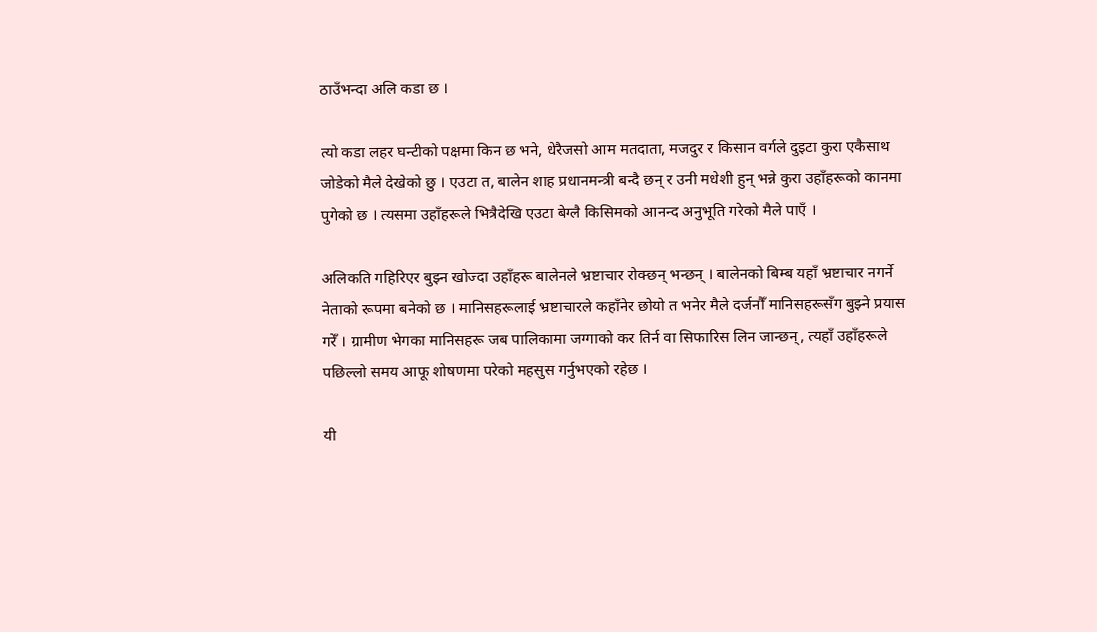ठाउँभन्दा अलि कडा छ ।

त्यो कडा लहर घन्टीको पक्षमा किन छ भने, धेरैजसो आम मतदाता, मजदुर र किसान वर्गले दुइटा कुरा एकैसाथ जोडेको मैले देखेको छु । एउटा त, बालेन शाह प्रधानमन्त्री बन्दै छन् र उनी मधेशी हुन् भन्ने कुरा उहाँहरूको कानमा पुगेको छ । त्यसमा उहाँहरूले भित्रैदेखि एउटा बेग्लै किसिमको आनन्द अनुभूति गरेको मैले पाएँ ।

अलिकति गहिरिएर बुझ्न खोज्दा उहाँहरू बालेनले भ्रष्टाचार रोक्छन् भन्छन् । बालेनको बिम्ब यहाँ भ्रष्टाचार नगर्ने नेताको रूपमा बनेको छ । मानिसहरूलाई भ्रष्टाचारले कहाँनेर छोयो त भनेर मैले दर्जनौँ मानिसहरूसँग बुझ्ने प्रयास गरेँ । ग्रामीण भेगका मानिसहरू जब पालिकामा जग्गाको कर तिर्न वा सिफारिस लिन जान्छन्, त्यहाँ उहाँहरूले पछिल्लो समय आफू शोषणमा परेको महसुस गर्नुभएको रहेछ ।

यी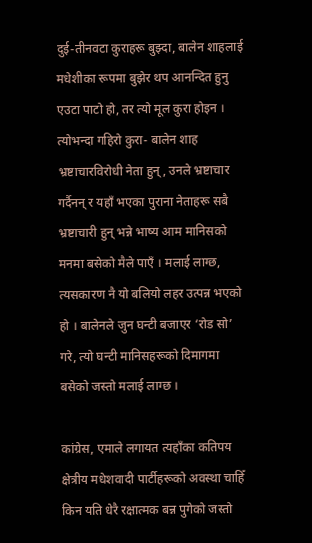दुई-तीनवटा कुराहरू बुझ्दा, बालेन शाहलाई मधेशीका रूपमा बुझेर थप आनन्दित हुनु एउटा पाटो हो, तर त्यो मूल कुरा होइन । त्योभन्दा गहिरो कुरा- बालेन शाह भ्रष्टाचारविरोधी नेता हुन्, उनले भ्रष्टाचार गर्दैनन् र यहाँ भएका पुराना नेताहरू सबै भ्रष्टाचारी हुन् भन्ने भाष्य आम मानिसको मनमा बसेको मैले पाएँ । मलाई लाग्छ, त्यसकारण नै यो बलियो लहर उत्पन्न भएको हो । बालेनले जुन घन्टी बजाएर ‘रोड सो’ गरे, त्यो घन्टी मानिसहरूको दिमागमा बसेको जस्तो मलाई लाग्छ ।

कांग्रेस, एमाले लगायत त्यहाँका कतिपय क्षेत्रीय मधेशवादी पार्टीहरूको अवस्था चाहिँ किन यति धेरै रक्षात्मक बन्न पुगेको जस्तो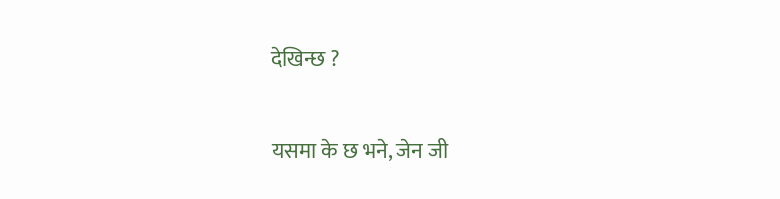देखिन्छ ?

यसमा के छ भने, जेन जी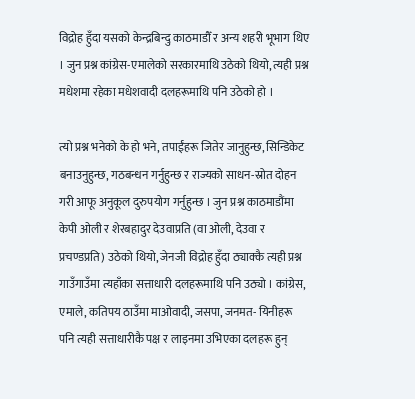विद्रोह हुँदा यसको केन्द्रबिन्दु काठमाडौँ र अन्य शहरी भूभाग थिए । जुन प्रश्न कांग्रेस-एमालेको सरकारमाथि उठेको थियो, त्यही प्रश्न मधेशमा रहेका मधेशवादी दलहरूमाथि पनि उठेको हो ।

त्यो प्रश्न भनेको के हो भने, तपाईंहरू जितेर जानुहुन्छ, सिन्डिकेट बनाउनुहुन्छ, गठबन्धन गर्नुहुन्छ र राज्यको साधन-स्रोत दोहन गरी आफू अनुकूल दुरुपयोग गर्नुहुन्छ । जुन प्रश्न काठमाडौंमा केपी ओली र शेरबहादुर देउवाप्रति (वा ओली, देउवा र प्रचण्डप्रति) उठेको थियो, जेनजी विद्रोह हुँदा ठ्याक्कै त्यही प्रश्न गाउँगाउँमा त्यहाँका सत्ताधारी दलहरूमाथि पनि उठ्यो । कांग्रेस, एमाले, कतिपय ठाउँमा माओवादी, जसपा, जनमत- यिनीहरू पनि त्यही सत्ताधारीकै पक्ष र लाइनमा उभिएका दलहरू हुन्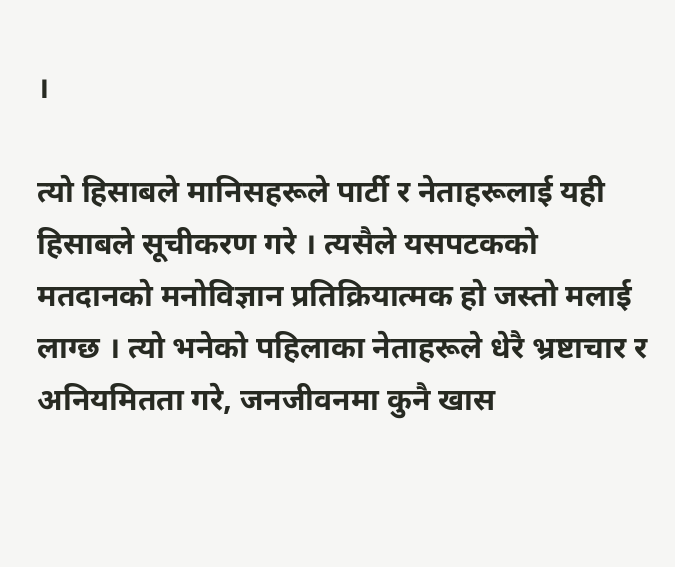।

त्यो हिसाबले मानिसहरूले पार्टी र नेताहरूलाई यही हिसाबले सूचीकरण गरे । त्यसैले यसपटकको मतदानको मनोविज्ञान प्रतिक्रियात्मक हो जस्तो मलाई लाग्छ । त्यो भनेको पहिलाका नेताहरूले धेरै भ्रष्टाचार र अनियमितता गरे, जनजीवनमा कुनै खास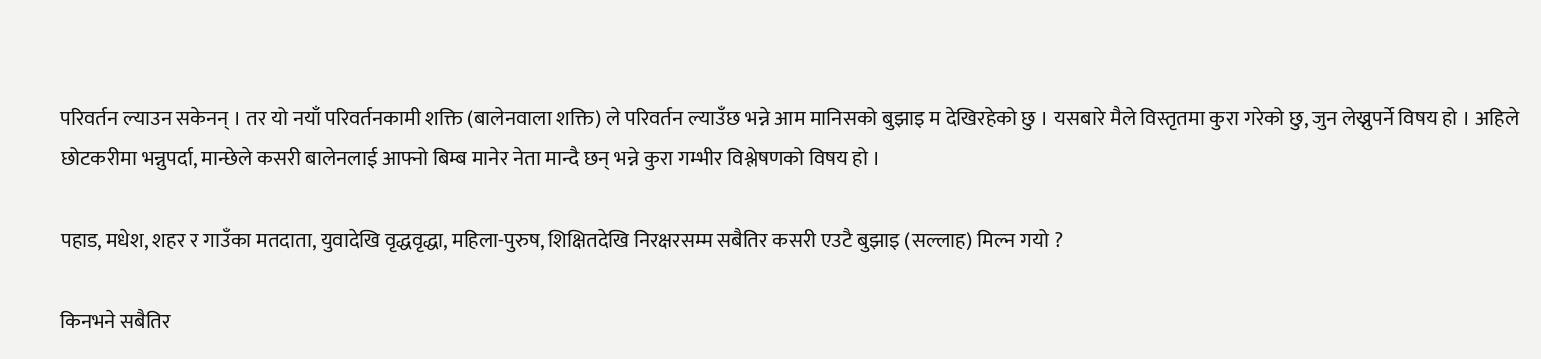परिवर्तन ल्याउन सकेनन् । तर यो नयाँ परिवर्तनकामी शक्ति (बालेनवाला शक्ति) ले परिवर्तन ल्याउँछ भन्ने आम मानिसको बुझाइ म देखिरहेको छु । यसबारे मैले विस्तृतमा कुरा गरेको छु, जुन लेख्नुपर्ने विषय हो । अहिले छोटकरीमा भन्नुपर्दा, मान्छेले कसरी बालेनलाई आफ्नो बिम्ब मानेर नेता मान्दै छन् भन्ने कुरा गम्भीर विश्लेषणको विषय हो ।

पहाड, मधेश, शहर र गाउँका मतदाता, युवादेखि वृद्धवृद्धा, महिला-पुरुष, शिक्षितदेखि निरक्षरसम्म सबैतिर कसरी एउटै बुझाइ (सल्लाह) मिल्न गयो ?

किनभने सबैतिर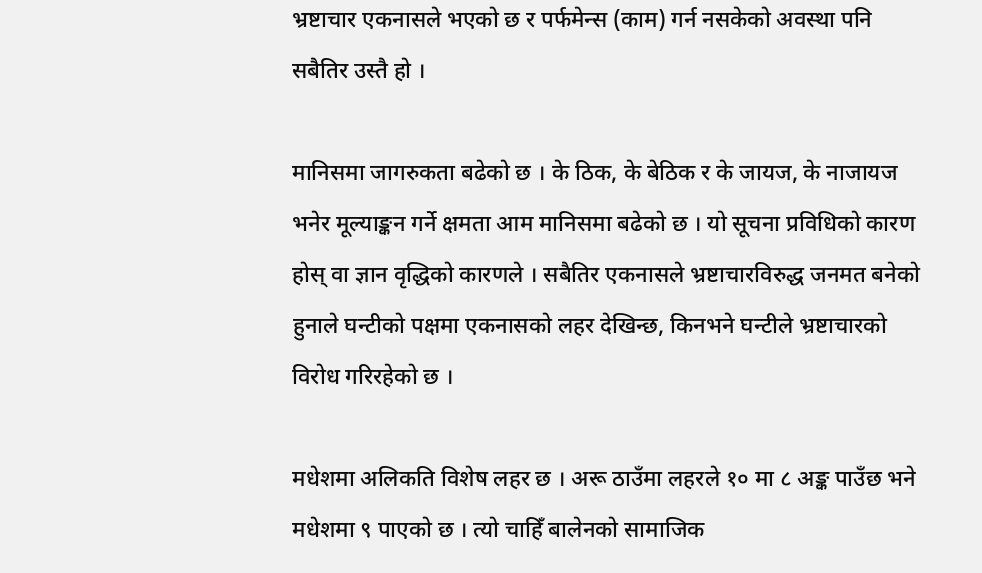भ्रष्टाचार एकनासले भएको छ र पर्फमेन्स (काम) गर्न नसकेको अवस्था पनि सबैतिर उस्तै हो ।

मानिसमा जागरुकता बढेको छ । के ठिक, के बेठिक र के जायज, के नाजायज भनेर मूल्याङ्कन गर्ने क्षमता आम मानिसमा बढेको छ । यो सूचना प्रविधिको कारण होस् वा ज्ञान वृद्धिको कारणले । सबैतिर एकनासले भ्रष्टाचारविरुद्ध जनमत बनेको हुनाले घन्टीको पक्षमा एकनासको लहर देखिन्छ, किनभने घन्टीले भ्रष्टाचारको विरोध गरिरहेको छ ।

मधेशमा अलिकति विशेष लहर छ । अरू ठाउँमा लहरले १० मा ८ अङ्क पाउँछ भने मधेशमा ९ पाएको छ । त्यो चाहिँ बालेनको सामाजिक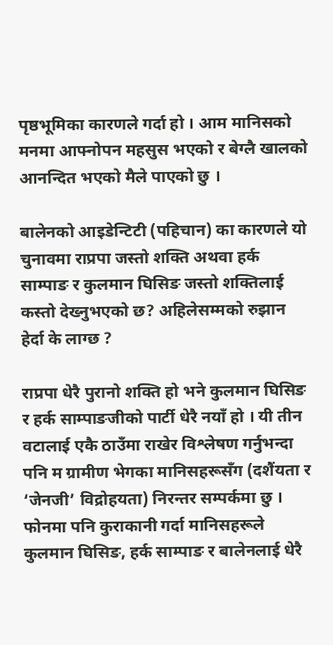पृष्ठभूमिका कारणले गर्दा हो । आम मानिसको मनमा आफ्नोपन महसुस भएको र बेग्लै खालको आनन्दित भएको मैले पाएको छु ।

बालेनको आइडेन्टिटी (पहिचान) का कारणले यो चुनावमा राप्रपा जस्तो शक्ति अथवा हर्क साम्पाङ र कुलमान घिसिङ जस्तो शक्तिलाई कस्तो देख्नुभएको छ? अहिलेसम्मको रुझान हेर्दा के लाग्छ ?

राप्रपा धेरै पुरानो शक्ति हो भने कुलमान घिसिङ र हर्क साम्पाङजीको पार्टी धेरै नयाँ हो । यी तीन वटालाई एकै ठाउँमा राखेर विश्लेषण गर्नुभन्दा पनि म ग्रामीण भेगका मानिसहरूसँग (दशैंयता र ‘जेनजी’ विद्रोहयता) निरन्तर सम्पर्कमा छु । फोनमा पनि कुराकानी गर्दा मानिसहरूले कुलमान घिसिङ, हर्क साम्पाङ र बालेनलाई धेरै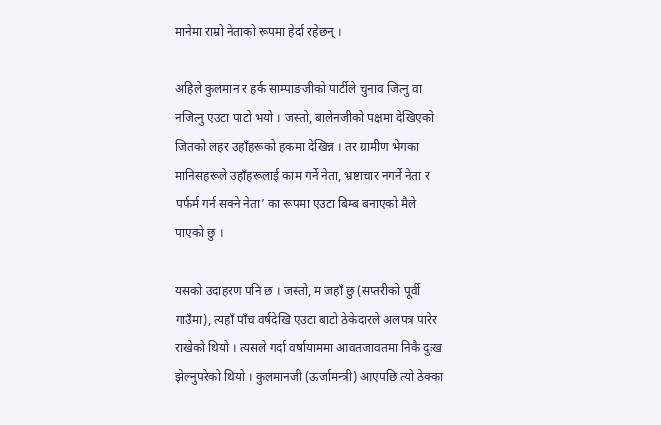मानेमा राम्रो नेताको रूपमा हेर्दा रहेछन् ।

अहिले कुलमान र हर्क साम्पाङजीको पार्टीले चुनाव जित्नु वा नजित्नु एउटा पाटो भयो । जस्तो, बालेनजीको पक्षमा देखिएको जितको लहर उहाँहरूको हकमा देखिन्न । तर ग्रामीण भेगका मानिसहरूले उहाँहरूलाई काम गर्ने नेता, भ्रष्टाचार नगर्ने नेता र पर्फर्म गर्न सक्ने नेता’ का रूपमा एउटा बिम्ब बनाएको मैले पाएको छु ।

यसको उदाहरण पनि छ । जस्तो, म जहाँ छु (सप्तरीको पूर्वी गाउँमा), त्यहाँ पाँच वर्षदेखि एउटा बाटो ठेकेदारले अलपत्र पारेर राखेको थियो । त्यसले गर्दा वर्षायाममा आवतजावतमा निकै दुःख झेल्नुपरेको थियो । कुलमानजी (ऊर्जामन्त्री) आएपछि त्यो ठेक्का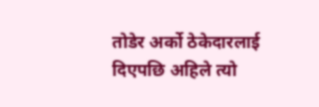तोडेर अर्को ठेकेदारलाई दिएपछि अहिले त्यो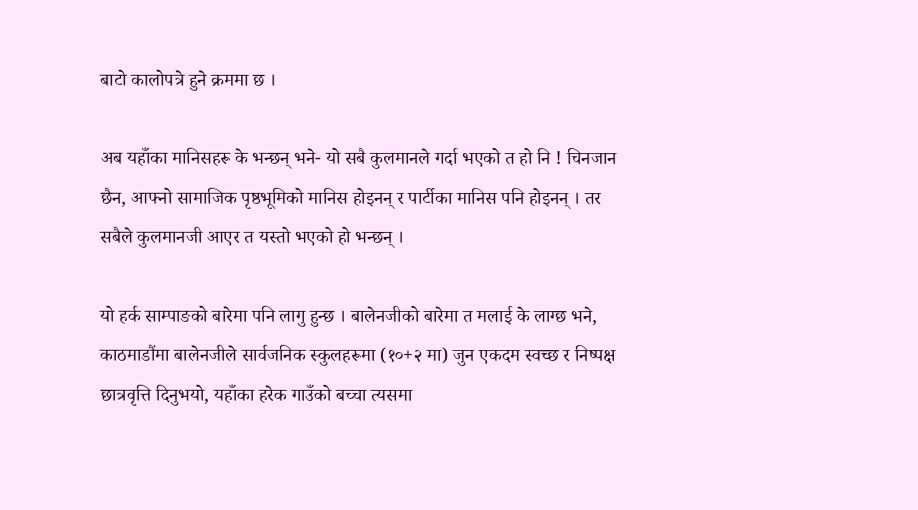बाटो कालोपत्रे हुने क्रममा छ ।

अब यहाँका मानिसहरू के भन्छन् भने- यो सबै कुलमानले गर्दा भएको त हो नि ! चिनजान छैन, आफ्नो सामाजिक पृष्ठभूमिको मानिस होइनन् र पार्टीका मानिस पनि होइनन् । तर सबैले कुलमानजी आएर त यस्तो भएको हो भन्छन् ।

यो हर्क साम्पाङको बारेमा पनि लागु हुन्छ । बालेनजीको बारेमा त मलाई के लाग्छ भने, काठमाडौंमा बालेनजीले सार्वजनिक स्कुलहरूमा (१०+२ मा) जुन एकदम स्वच्छ र निष्पक्ष छात्रवृत्ति दिनुभयो, यहाँका हरेक गाउँको बच्चा त्यसमा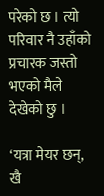परेको छ । त्यो परिवार नै उहाँको प्रचारक जस्तो भएको मैले देखेको छु ।

‘यत्रा मेयर छन्, खै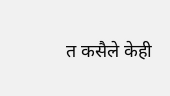त कसैले केही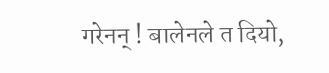गरेनन् ! बालेनले त दियो,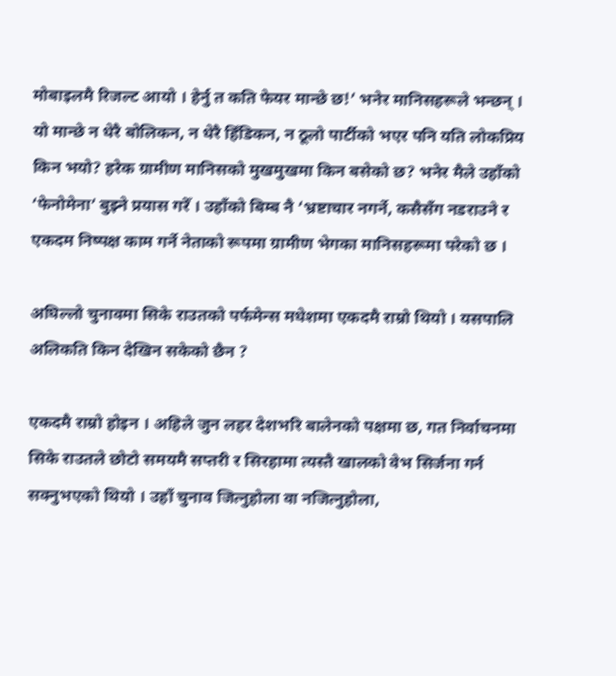मोबाइलमै रिजल्ट आयो । हेर्नु त कति फेयर मान्छे छ!’ भनेर मानिसहरूले भन्छन् । यो मान्छे न धेरै बोलिकन, न धेरै हिँडिकन, न ठूलो पार्टीको भएर पनि यति लोकप्रिय किन भयो? हरेक ग्रामीण मानिसको मुखमुखमा किन बसेको छ? भनेर मैले उहाँको ‘फेनोमेना’ बुझ्ने प्रयास गरेँ । उहाँको बिम्ब नै ‘भ्रष्टाचार नगर्ने, कसैसँग नडराउने र एकदम निष्पक्ष काम गर्ने नेताको रूपमा ग्रामीण भेगका मानिसहरूमा परेको छ ।

अघिल्लो चुनावमा सिके राउतको पर्फमेन्स मधेशमा एकदमै राम्रो थियो । यसपालि अलिकति किन देखिन सकेको छैन ?

एकदमै राम्रो होइन । अहिले जुन लहर देशभरि बालेनको पक्षमा छ, गत निर्वाचनमा सिके राउतले छोटो समयमै सप्तरी र सिरहामा त्यस्तै खालको वेभ सिर्जना गर्न सक्नुभएको थियो । उहाँ चुनाव जित्नुहोला वा नजित्नुहोला,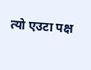त्यो एउटा पक्ष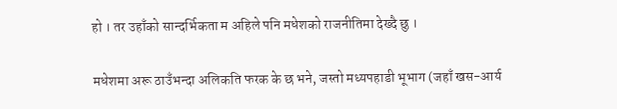हो । तर उहाँको सान्दर्भिकता म अहिले पनि मधेशको राजनीतिमा देख्दै छु ।

मधेशमा अरू ठाउँभन्दा अलिकति फरक के छ भने, जस्तो मध्यपहाडी भूभाग (जहाँ खस-आर्य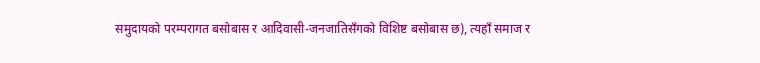समुदायको परम्परागत बसोबास र आदिवासी-जनजातिसँगको विशिष्ट बसोबास छ), त्यहाँ समाज र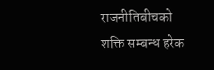राजनीतिबीचको शक्ति सम्बन्ध हरेक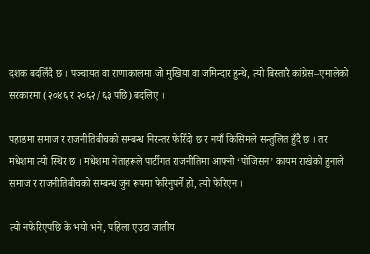दशक बदलिँदै छ । पञ्चायत वा राणाकालमा जो मुखिया वा जमिन्दार हुन्थे, त्यो बिस्तारै कांग्रेस–एमालेको सरकारमा (२०४६ र २०६२/६३ पछि) बदलिए ।

पहाडमा समाज र राजनीतिबीचको सम्बन्ध निरन्तर फेरिँदो छ र नयाँ किसिमले सन्तुलित हुँदै छ । तर मधेशमा त्यो स्थिर छ । मधेशमा नेताहरूले पार्टीगत राजनीतिमा आफ्नो ‘पोजिसन’ कायम राखेको हुनाले समाज र राजनीतिबीचको सम्बन्ध जुन रूपमा फेरिनुपर्ने हो, त्यो फेरिएन ।

त्यो नफेरिएपछि के भयो भने, पहिला एउटा जातीय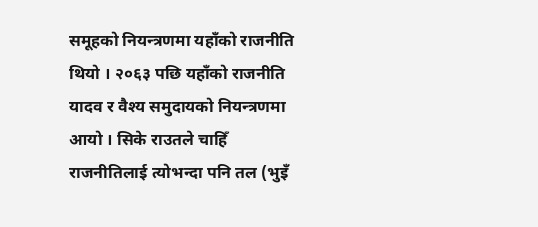समूहको नियन्त्रणमा यहाँको राजनीति थियो । २०६३ पछि यहाँको राजनीति यादव र वैश्य समुदायको नियन्त्रणमा आयो । सिके राउतले चाहिँ राजनीतिलाई त्योभन्दा पनि तल (भुइँ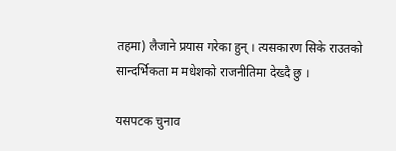तहमा) लैजाने प्रयास गरेका हुन् । त्यसकारण सिके राउतको सान्दर्भिकता म मधेशको राजनीतिमा देख्दै छु ।

यसपटक चुनाव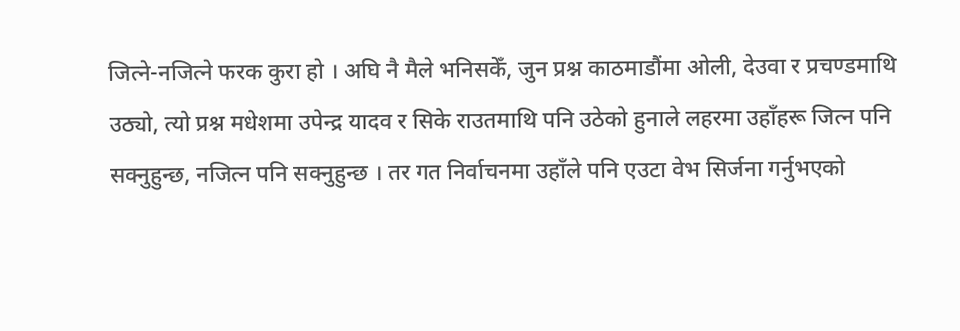जित्ने-नजित्ने फरक कुरा हो । अघि नै मैले भनिसकेँ, जुन प्रश्न काठमाडौंमा ओली, देउवा र प्रचण्डमाथि उठ्यो, त्यो प्रश्न मधेशमा उपेन्द्र यादव र सिके राउतमाथि पनि उठेको हुनाले लहरमा उहाँहरू जित्न पनि सक्नुहुन्छ, नजित्न पनि सक्नुहुन्छ । तर गत निर्वाचनमा उहाँले पनि एउटा वेभ सिर्जना गर्नुभएको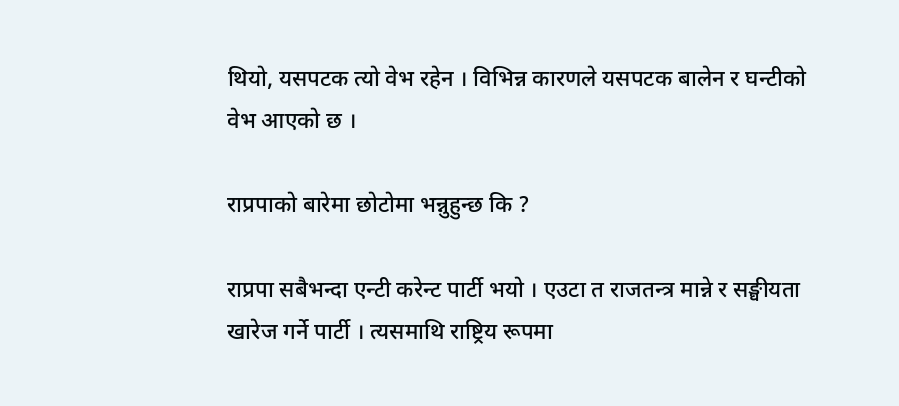थियो, यसपटक त्यो वेभ रहेन । विभिन्न कारणले यसपटक बालेन र घन्टीको वेभ आएको छ ।

राप्रपाको बारेमा छोटोमा भन्नुहुन्छ कि ?

राप्रपा सबैभन्दा एन्टी करेन्ट पार्टी भयो । एउटा त राजतन्त्र मान्ने र सङ्घीयता खारेज गर्ने पार्टी । त्यसमाथि राष्ट्रिय रूपमा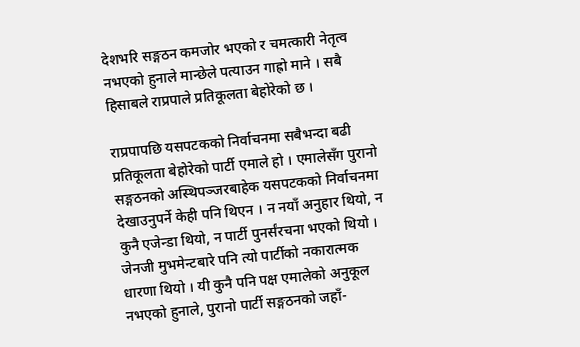देशभरि सङ्गठन कमजोर भएको र चमत्कारी नेतृत्व नभएको हुनाले मान्छेले पत्याउन गाह्रो माने । सबै हिसाबले राप्रपाले प्रतिकूलता बेहोरेको छ ।

राप्रपापछि यसपटकको निर्वाचनमा सबैभन्दा बढी प्रतिकूलता बेहोरेको पार्टी एमाले हो । एमालेसँग पुरानो सङ्गठनको अस्थिपञ्जरबाहेक यसपटकको निर्वाचनमा देखाउनुपर्ने केही पनि थिएन । न नयाँ अनुहार थियो, न कुनै एजेन्डा थियो, न पार्टी पुनर्संरचना भएको थियो । जेनजी मुभमेन्टबारे पनि त्यो पार्टीको नकारात्मक धारणा थियो । यी कुनै पनि पक्ष एमालेको अनुकूल नभएको हुनाले, पुरानो पार्टी सङ्गठनको जहाँ-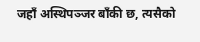जहाँ अस्थिपञ्जर बाँकी छ, त्यसैको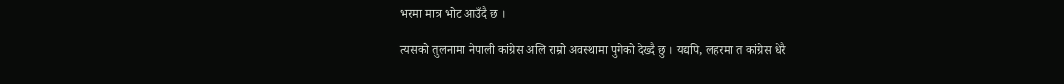भरमा मात्र भोट आउँदै छ ।

त्यसको तुलनामा नेपाली कांग्रेस अलि राम्रो अवस्थामा पुगेको देख्दै छु । यद्यपि, लहरमा त कांग्रेस धेरै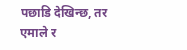पछाडि देखिन्छ, तर एमाले र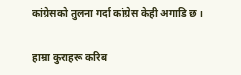कांग्रेसको तुलना गर्दा कांग्रेस केही अगाडि छ ।

हाम्रा कुराहरू करिब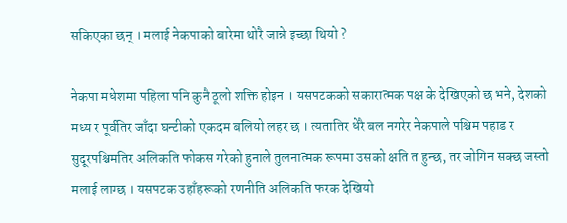सकिएका छन् । मलाई नेकपाको बारेमा थोरै जान्ने इच्छा थियो ?

नेकपा मधेशमा पहिला पनि कुनै ठूलो शक्ति होइन । यसपटकको सकारात्मक पक्ष के देखिएको छ भने, देशको मध्य र पूर्वतिर जाँदा घन्टीको एकदम बलियो लहर छ । त्यतातिर धेरै बल नगरेर नेकपाले पश्चिम पहाड र सुदूरपश्चिमतिर अलिकति फोकस गरेको हुनाले तुलनात्मक रूपमा उसको क्षति त हुन्छ, तर जोगिन सक्छ जस्तो मलाई लाग्छ । यसपटक उहाँहरूको रणनीति अलिकति फरक देखियो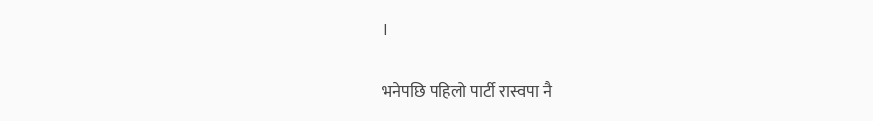।

भनेपछि पहिलो पार्टी रास्वपा नै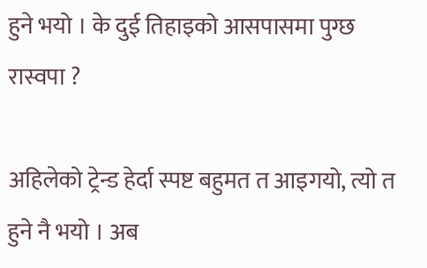हुने भयो । के दुई तिहाइको आसपासमा पुग्छ रास्वपा ?

अहिलेको ट्रेन्ड हेर्दा स्पष्ट बहुमत त आइगयो, त्यो त हुने नै भयो । अब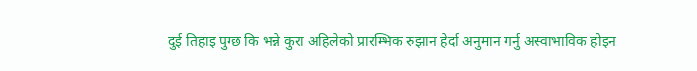दुई तिहाइ पुग्छ कि भन्ने कुरा अहिलेको प्रारम्भिक रुझान हेर्दा अनुमान गर्नु अस्वाभाविक होइन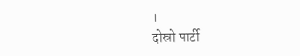।
दोस्रो पार्टी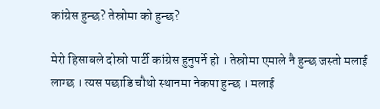कांग्रेस हुन्छ? तेस्रोमा को हुन्छ?

मेरो हिसाबले दोस्रो पार्टी कांग्रेस हुनुपर्ने हो । तेस्रोमा एमाले नै हुन्छ जस्तो मलाई लाग्छ । त्यस पछाडि चौथो स्थानमा नेकपा हुन्छ । मलाई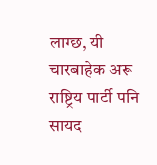लाग्छ, यी चारबाहेक अरू राष्ट्रिय पार्टी पनि सायद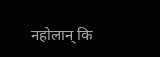नहोलान् कि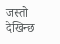जस्तो देखिन्छ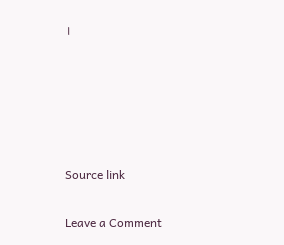।





Source link

Leave a Comment